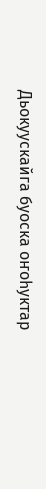Дьокуускайга буоска оҥоһуктар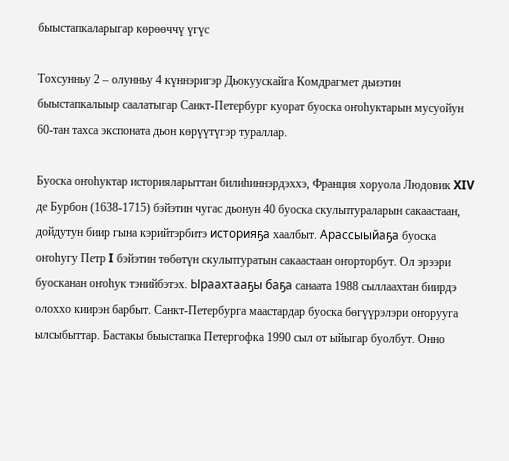быыстапкаларыгар көрөөччү үгүс

Тохсунньу 2 – олунньу 4 күннэригэр Дьокуускайга Комдрагмет дьиэтин быыстапкалыыр саалатыгар Санкт-Петербург куорат буоска оҥоһуктарын мусуойун 60-тан тахса экспоната дьон көрүүтүгэр тураллар.

Буоска оҥоһуктар историяларыттан билиһиннэрдэххэ, Франция хоруола Людовик XIV де Бурбон (1638-1715) бэйэтин чугас дьонун 40 буоска скульптураларын сакаастаан, дойдутун биир гына кэрийтэрбитэ историяҕа хаалбыт. Арассыыйаҕа буоска оҥоһугу Петр I бэйэтин төбөтүн скульптуратын сакаастаан оҥорторбут. Ол эрээри буосканан оҥоһук тэнийбэтэх. Ыраахтааҕы баҕа санаата 1988 сыллаахтан биирдэ олоххо киирэн барбыт. Санкт-Петербурга маастардар буоска бөгүүрэлэри оҥорууга ылсыбыттар. Бастакы быыстапка Петергофка 1990 сыл от ыйыгар буолбут. Онно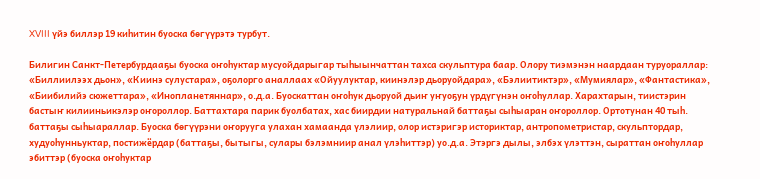XVIII үйэ биллэр 19 киһитин буоска бөгүүрэтэ турбут.

Билигин Санкт-Петербурдааҕы буоска оҥоһуктар мусуойдарыгар тыһыынчаттан тахса скульптура баар. Олору тиэмэнэн наардаан туруораллар: «Биллиилээх дьон», «Киинэ сулустара», оҕолорго аналлаах «Ойуулуктар, киинэлэр дьоруойдара», «Бэлиитиктэр», «Мумиялар», «Фантастика», «Биибилийэ сюжеттара», «Инопланетяннар», о.д.а. Буоскаттан оҥоһук дьоруой дьиҥ уҥуоҕун үрдүгүнэн оҥоһуллар. Харахтарын, тиистэрин бастыҥ килииньикэлэр оҥороллор. Баттахтара парик буолбатах, хас биирдии натуральнай баттаҕы сыһыаран оҥороллор. Ортотунан 40 тыһ. баттаҕы сыһыараллар. Буоска бөгүүрэни оҥорууга улахан хамаанда үлэлиир, олор истэригэр историктар, антропометристар, скульптордар, худуоһунньуктар, постижёрдар (баттаҕы, бытыгы, сулары бэлэмниир анал үлэһиттэр) уо.д.а. Этэргэ дылы, элбэх үлэттэн, сыраттан оҥоһуллар эбиттэр (буоска оҥоһуктар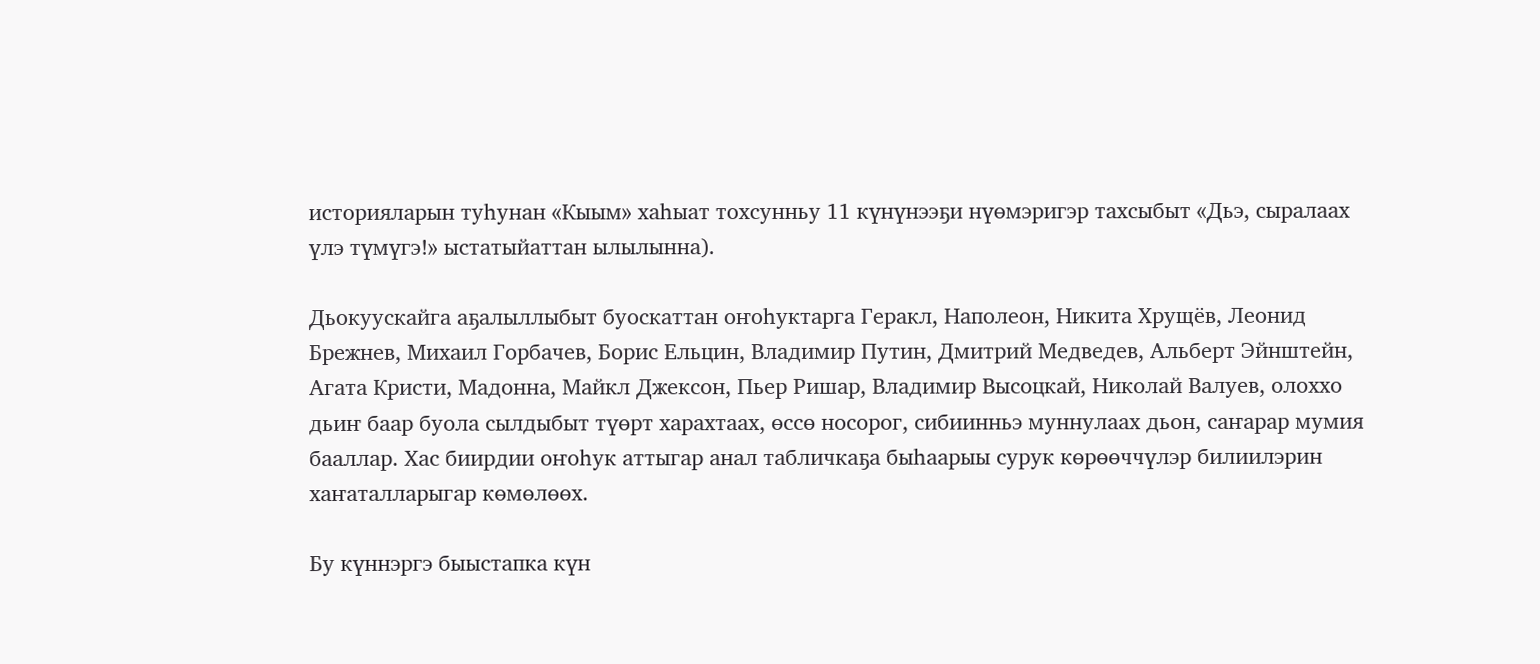историяларын туһунан «Кыым» хаһыат тохсунньу 11 күнүнээҕи нүөмэригэр тахсыбыт «Дьэ, сыралаах үлэ түмүгэ!» ыстатыйаттан ылылынна).

Дьокуускайга аҕалыллыбыт буоскаттан оҥоһуктарга Геракл, Наполеон, Никита Хрущёв, Леонид Брежнев, Михаил Горбачев, Борис Ельцин, Владимир Путин, Дмитрий Медведев, Альберт Эйнштейн, Агата Кристи, Мадонна, Майкл Джексон, Пьер Ришар, Владимир Высоцкай, Николай Валуев, олоххо дьиҥ баар буола сылдыбыт түөрт харахтаах, өссө носорог, сибиинньэ муннулаах дьон, саҥарар мумия бааллар. Хас биирдии оҥоһук аттыгар анал табличкаҕа быһаарыы сурук көрөөччүлэр билиилэрин хаҥаталларыгар көмөлөөх.

Бу күннэргэ быыстапка күн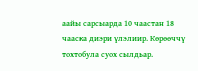аайы сарсыарда 10 чаастан 18 чааска диэри үлэлиир. Көрөөччү тохтобула суох сылдьар.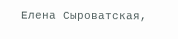Елена Сыроватская,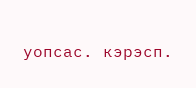уопсас. кэрэсп.